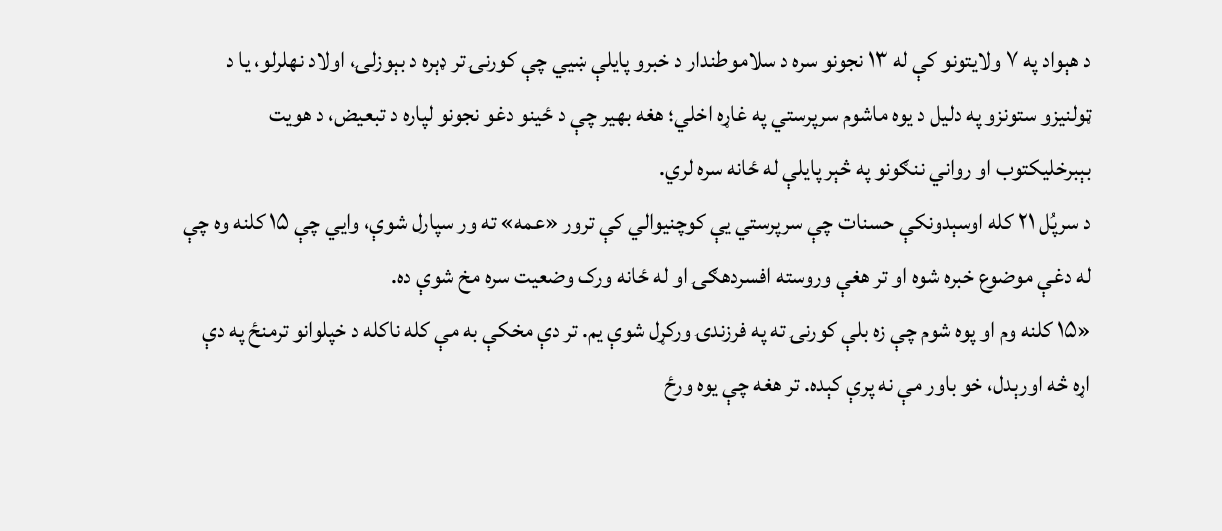د هېواد په ۷ ولایتونو کې له ۱۳ نجونو سره د سلاموطندار د خبرو پایلې ښيي چې کورنۍ تر ډېره د بېوزلۍ، اولاد نهلرلو، یا د ټولنیزو ستونزو په دلیل د یوه ماشوم سرپرستي په غاړه اخلي؛ هغه بهیر چې د ځینو دغو نجونو لپاره د تبعیض، د هویت بېبرخلیکتوب او رواني ننګونو په څېر پایلې له ځانه سره لري.
د سرپُل ۲۱ کله اوسېدونکې حسنات چې سرپرستي یې کوچنيوالي کې ترور «عمه» ته ور سپارل شوې، وايي چې ۱۵ کلنه وه چې له دغې موضوع خبره شوه او تر هغې وروسته افسردهګۍ او له ځانه ورک وضعیت سره مخ شوې ده.
«۱۵ کلنه وم او پوه شوم چې زه بلې کورنۍ ته په فرزندۍ ورکړل شوې یم. تر دې مخکې به مې کله ناکله د خپلوانو ترمنځ په دې اړه څه اورېدل، خو باور مې نه پرې کېده. تر هغه چې یوه ورځ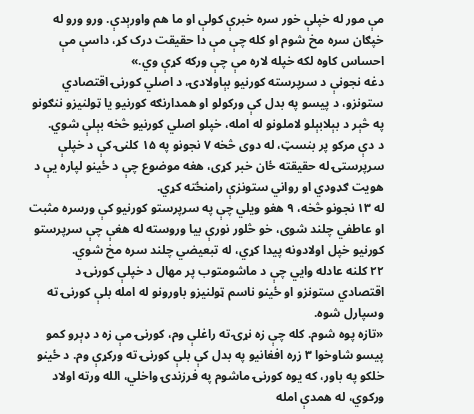مې مور له خپلې خور سره خبرې کولې او ما هم واورېدې. ورو ورو له خپګان سره مخ شوم او کله چې مې دا حقیقت درک کړ، داسې مې احساس کاوه لکه خپله لاره مې چې ورکه کړې وي.»
دغه نجونې د سرپرسته کورنیو بېاولادۍ، د اصلي کورنۍ اقتصادي ستونزو، د پیسو په بدل کې ورکولو او همدارنګه کورنیو یا ټولنیزو ننګونو په څېر د بېلابېلو لاملونو له امله، خپلو اصلي کورنیو څخه بېلې شوي.
د دې مرکو پر بنسټ، له دوی څخه ۷ نجونو په ۱۵ کلنۍ کې د خپلې سرپرستۍ له حقیقته ځان خبر کړی، هغه موضوع چې د ځینو لپاره یې د هویت ګډوډي او رواني ستونزې رامنځته کړي.
له ۱۳ نجونو څخه، ۹ هغو ویلي چې په سرپرستو کورنیو کې ورسره مثبت او عاطفي چلند شوی، خو څلور نورې بیا وروسته له هغې چې سرپرستو کورنیو خپل اولادونه پیدا کړي، له تبعیضي چلند سره مخ شوي.
۲۲ کلنه عادله وایي چې د ماشومتوب پر مهال د خپلې کورنۍ د اقتصادي ستونزو او ځینو ناسم ټولنیزو باورونو له امله بلې کورنۍ ته وسپارل شوه.
«تازه پوه شوم. کله چې زه نړۍ ته راغلې وم، کورنۍ مې زه د ډېرو کمو پیسو شاوخوا ۳ زره افغانیو په بدل کې بلې کورنۍ ته ورکړې وم. د ځینو خلکو په باور، که یوه کورنۍ ماشوم په فرزندۍ واخلي، الله ورته اولاد ورکوي، له همدې امله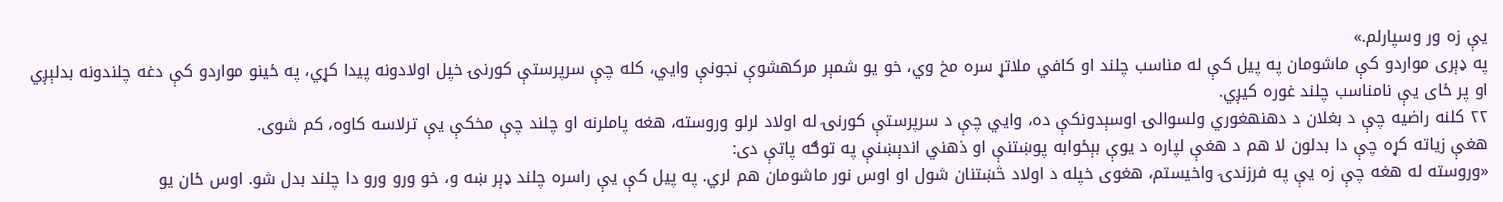یې زه ور وسپارلم.»
په ډېری مواردو کې ماشومان په پیل کې له مناسب چلند او کافي ملاتړ سره مخ وي، خو یو شمېر مرکهشوې نجونې وایي، کله چې سرپرستې کورنۍ خپل اولادونه پیدا کړي، په ځینو مواردو کې دغه چلندونه بدلېږي او پر ځای یې نامناسب چلند غوره کیږي.
۲۲ کلنه راضیه چې د بغلان د دهنهغوري ولسوالۍ اوسېدونکې ده، وایي چې د سرپرستې کورنۍ له اولاد لرلو وروسته، هغه پاملرنه او چلند چې مخکې یې ترلاسه کاوه، کم شوی.
هغې زیاته کړه چې دا بدلون لا هم د هغې لپاره د یوې بېځوابه پوښتنې او ذهني اندېښنې په توګه پاتې دی:
«وروسته له هغه چې زه یې په فرزندۍ واخیستم، هغوی خپله د اولاد څښتنان شول او اوس نور ماشومان هم لري. په پیل کې یې راسره چلند ډېر ښه و، خو ورو ورو دا چلند بدل شو. اوس ځان یو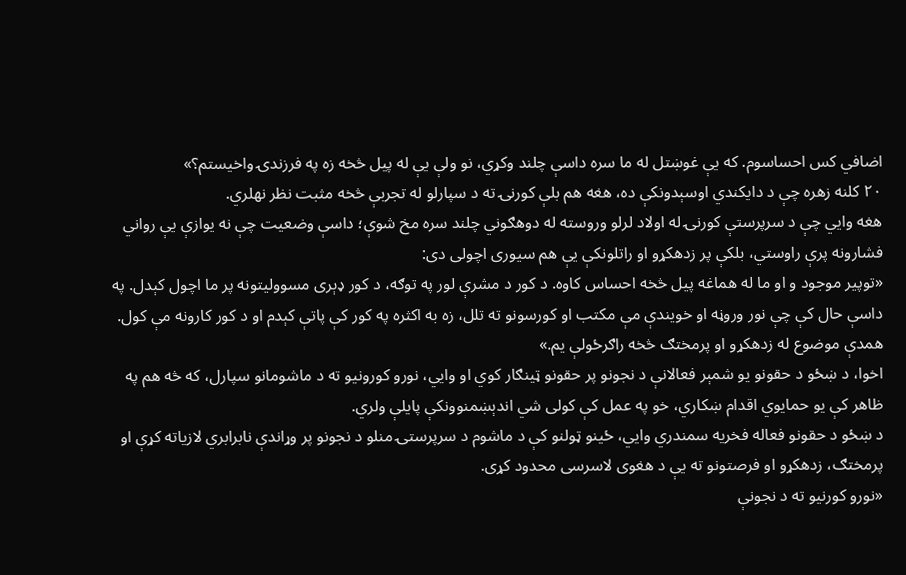اضافي کس احساسوم. که یې غوښتل له ما سره داسې چلند وکړي، نو ولې یې له پیل څخه زه په فرزندۍ واخیستم؟»
۲۰ کلنه زهره چې د دایکندي اوسېدونکې ده، هغه هم بلې کورنۍ ته د سپارلو له تجربې څخه مثبت نظر نهلري.
هغه وایي چې د سرپرستې کورنۍ له اولاد لرلو وروسته له دوهګوني چلند سره مخ شوې؛ داسې وضعیت چې نه یوازې یې رواني فشارونه پرې راوستي، بلکې پر زدهکړو او راتلونکې یې هم سیوری اچولی دی:
«توپیر موجود و او ما له هماغه پیل څخه احساس کاوه. د کور د مشرې لور په توګه، د کور ډېری مسوولیتونه پر ما اچول کېدل. په داسې حال کې چې نور وروڼه او خویندې مې مکتب او کورسونو ته تلل، زه به اکثره په کور کې پاتې کېدم او د کور کارونه مې کول. همدې موضوع له زدهکړو او پرمختګ څخه راګرځولې یم.»
اخوا، د ښځو د حقونو یو شمېر فعالانې د نجونو پر حقونو ټینګار کوي او وایي، نورو کورونیو ته د ماشومانو سپارل، که څه هم په ظاهر کې یو حمایوي اقدام ښکاري، خو په عمل کې کولی شي اندېښمنوونکې پایلې ولري.
د ښځو د حقونو فعاله فخریه سمندري وایي، ځینو ټولنو کې د ماشوم د سرپرستۍ منلو د نجونو پر وړاندې نابرابري لازیاته کړې او پرمختګ، زدهکړو او فرصتونو ته یې د هغوی لاسرسی محدود کړی.
«نورو کورنیو ته د نجونې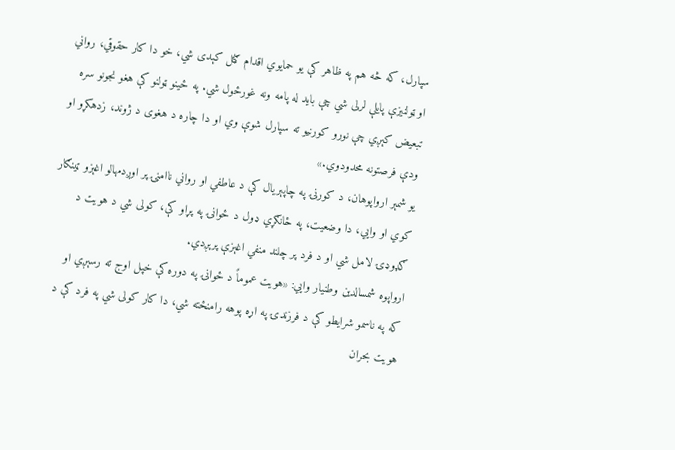سپارل، که څه هم په ظاهر کې یو حمایوي اقدام ګڼل کېدی شي، خو دا کار حقوقي، رواني او ټولنیزې پایلې لرلی شي چې باید له پامه ونه غورځول شي. په ځینو ټولنو کې هغو نجونو سره تبعیض کېږي چې نورو کورنیو ته سپارل شوې وي او دا چاره د هغوی د ژوند، زدهکړو او ودې فرصتونه محدودوي.»
یو شمېر ارواپوهان، د کورنۍ په چاپېریال کې د عاطفي او رواني ناامنۍ پر اوږدمهالو اغېزو ټینګار کوي او وایي، دا وضعیت، په ځانګړي ډول د ځوانۍ په پړاو کې، کولی شي د هویت د ګډوډۍ لامل شي او د فرد پر چلند منفي اغېزې پرېږدي.
ارواپوه شمسالدین وطنیار وایي: «هویت عموماً د ځوانۍ په دوره کې خپل اوج ته رسېږي او که په ناسمو شرایطو کې د فرزندۍ په اړه پوهه رامنځته شي، دا کار کولی شي په فرد کې د هویت بحران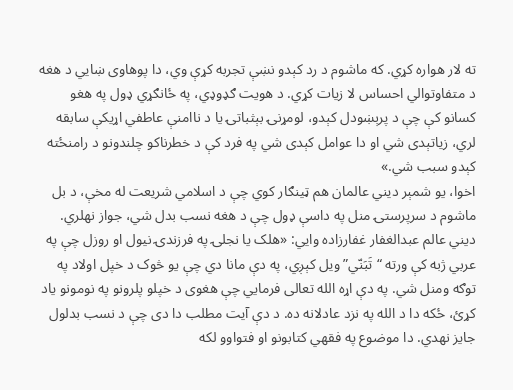ته لار هواره کړي. که ماشوم د رد کېدو نښې تجربه کړې وي، دا پوهاوی ښایي د هغه د متفاوتوالي احساس لا زیات کړي. د هویت ګډوډي، په ځانګړي ډول په هغو کسانو کې چې د پرېښودل کېدو، لومړنۍ بېثباتۍ یا د ناامنې عاطفي اړیکې سابقه لري، زیاتېدی شي او دا عوامل کېدی شي په فرد کې د خطرناکو چلندونو د رامنځته کېدو سبب شي.»
اخوا، یو شمېر دیني عالمان هم ټینګار کوي چې د اسلامي شریعت له مخې، د بل ماشوم د سرپرستۍ منل په داسې ډول چې د هغه نسب بدل شي، جواز نهلري.
دیني عالم عبدالغفار غفارزاده وایي: «هلک یا نجلۍ په فرزندۍ نیول او روزل چې په عربي ژبه کې ورته “تَبَنّي” ویل کېږي، په دې مانا دي چې یو څوک د خپل اولاد په توګه ومنل شي. په دې اړه الله تعالی فرمایي چې هغوی د خپلو پلرونو په نومونو یاد کړئ، ځکه دا د الله په نزد عادلانه ده. د دې آیت مطلب دا دی چې د نسب بدلول جایز نهدي. دا موضوع په فقهي کتابونو او فتواوو لکه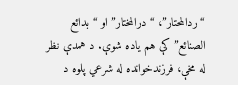“ردالمحتار”، “درالمختار” او “بدائع الصنائع” کې هم یاده شوې. د همدې نظر له مخې، فرزندخوانده له شرعي پلوه د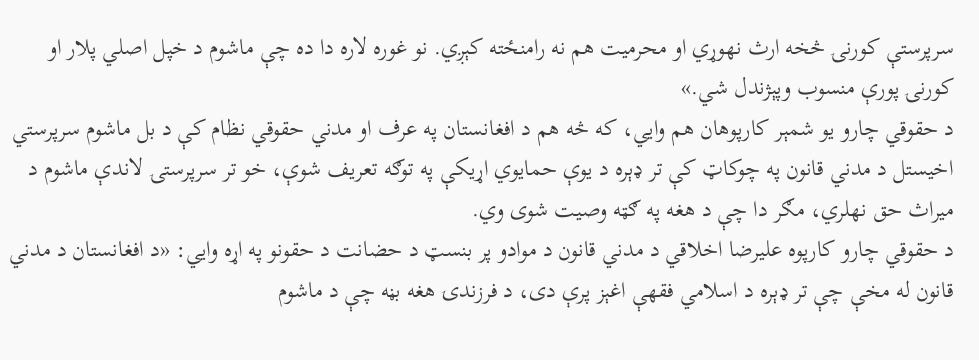سرپرستې کورنۍ څخه ارث نهوړي او محرمیت هم نه رامنځته کېږي. نو غوره لاره دا ده چې ماشوم د خپل اصلي پلار او کورنۍ پورې منسوب وپېژندل شي.»
د حقوقي چارو یو شمېر کارپوهان هم وایي، که څه هم د افغانستان په عرف او مدني حقوقي نظام کې د بل ماشوم سرپرستي اخیستل د مدني قانون په چوکاټ کې تر ډېره د یوې حمایوي اړیکې په توګه تعریف شوې، خو تر سرپرستۍ لاندې ماشوم د میراث حق نهلري، مګر دا چې د هغه په ګټه وصیت شوی وي.
د حقوقي چارو کارپوه عليرضا اخلاقي د مدني قانون د موادو پر بنسټ د حضانت د حقونو په اړه وایي: «د افغانستان د مدني قانون له مخې چې تر ډېره د اسلامي فقهې اغېز پرې دی، د فرزندۍ هغه بڼه چې د ماشوم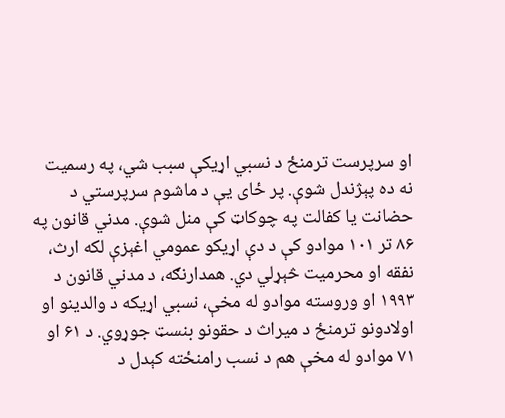او سرپرست ترمنځ د نسبي اړیکې سبب شي، په رسمیت نه ده پېژندل شوې. پر ځای یې د ماشوم سرپرستي د حضانت یا کفالت په چوکاټ کې منل شوې. مدني قانون په ۸۶ تر ۱۰۱ موادو کې د دې اړیکو عمومي اغېزې لکه ارث، نفقه او محرمیت څېړلي دي. همدارنګه، د مدني قانون د ۱۹۹۳ او وروسته موادو له مخې، نسبي اړیکه د والدینو او اولادونو ترمنځ د میراث د حقونو بنسټ جوړوي. د ۶۱ او ۷۱ موادو له مخې هم د نسب رامنځته کېدل د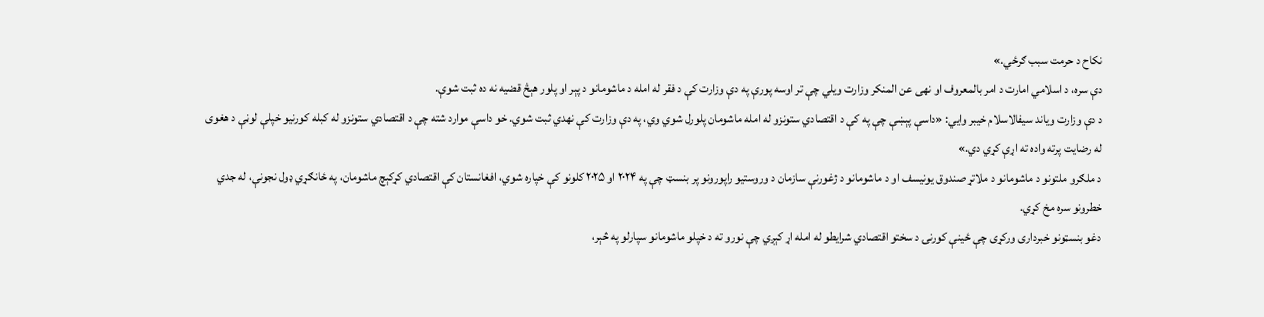نکاح د حرمت سبب ګرځي.»
دې سره، د اسلامي امارت د امر بالمعروف او نهی عن المنکر وزارت ویلي چې تر اوسه پورې په دې وزارت کې د فقر له امله د ماشومانو د پېر او پلور هېڅ قضیه نه ده ثبت شوې.
د دې وزارت ویاند سیفالاسلام خیبر وایي: «داسې پېښې چې په کې د اقتصادي ستونزو له امله ماشومان پلورل شوي وي، په دې وزارت کې نهدي ثبت شوي. خو داسې موارد شته چې د اقتصادي ستونزو له کبله کورنیو خپلې لوڼې د هغوی له رضایت پرته واده ته اړې کړي دي.»
د ملګرو ملتونو د ماشومانو د ملاتړ صندوق یونیسف او د ماشومانو د ژغورنې سازمان د وروستیو راپورونو پر بنسټ چې په ۲۰۲۴ او ۲۰۲۵ کلونو کې خپاره شوي، افغانستان کې اقتصادي کړکېچ ماشومان، په ځانګړي ډول نجونې، له جدي خطرونو سره مخ کړي.
دغو بنسټونو خبرداری ورکړی چې ځینې کورنۍ د سختو اقتصادي شرایطو له امله اړ کېږي چې نورو ته د خپلو ماشومانو سپارلو په څېر،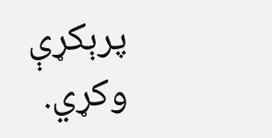پرېکړې وکړي.